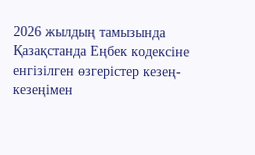2026 жылдың тамызында Қазақстанда Еңбек кодексіне енгізілген өзгерістер кезең-кезеңімен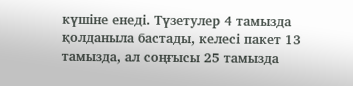күшіне енеді. Түзетулер 4 тамызда қолданыла бастады, келесі пакет 13 тамызда, ал соңғысы 25 тамызда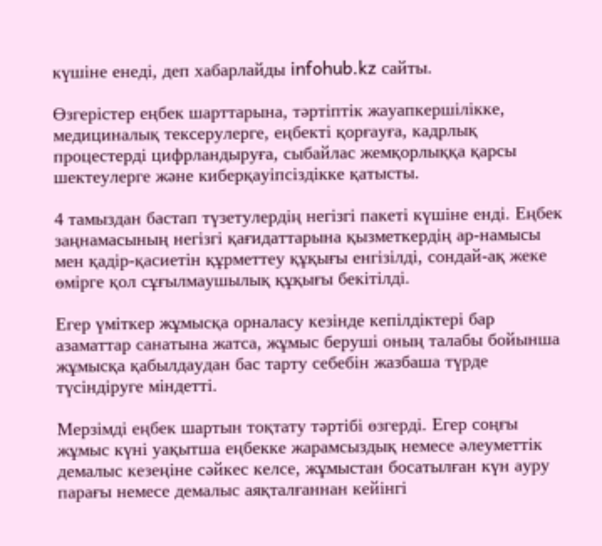күшіне енеді, деп хабарлайды infohub.kz сайты.

Өзгерістер еңбек шарттарына, тәртіптік жауапкершілікке, медициналық тексерулерге, еңбекті қорғауға, кадрлық процестерді цифрландыруға, сыбайлас жемқорлыққа қарсы шектеулерге және киберқауіпсіздікке қатысты.

4 тамыздан бастап түзетулердің негізгі пакеті күшіне енді. Еңбек заңнамасының негізгі қағидаттарына қызметкердің ар-намысы мен қадір-қасиетін құрметтеу құқығы енгізілді, сондай-ақ жеке өмірге қол сұғылмаушылық құқығы бекітілді.

Егер үміткер жұмысқа орналасу кезінде кепілдіктері бар азаматтар санатына жатса, жұмыс беруші оның талабы бойынша жұмысқа қабылдаудан бас тарту себебін жазбаша түрде түсіндіруге міндетті.

Мерзімді еңбек шартын тоқтату тәртібі өзгерді. Егер соңғы жұмыс күні уақытша еңбекке жарамсыздық немесе әлеуметтік демалыс кезеңіне сәйкес келсе, жұмыстан босатылған күн ауру парағы немесе демалыс аяқталғаннан кейінгі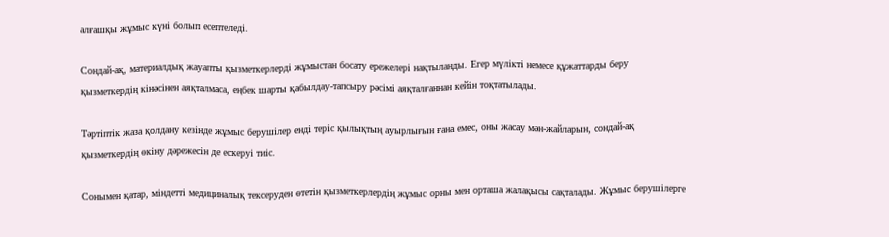алғашқы жұмыс күні болып есептеледі.

Сондай-ақ, материалдық жауапты қызметкерлерді жұмыстан босату ережелері нақтыланды. Егер мүлікті немесе құжаттарды беру қызметкердің кінәсінен аяқталмаса, еңбек шарты қабылдау-тапсыру рәсімі аяқталғаннан кейін тоқтатылады.

Тәртіптік жаза қолдану кезінде жұмыс берушілер енді теріс қылықтың ауырлығын ғана емес, оны жасау мән-жайларын, сондай-ақ қызметкердің өкіну дәрежесін де ескеруі тиіс.

Сонымен қатар, міндетті медициналық тексеруден өтетін қызметкерлердің жұмыс орны мен орташа жалақысы сақталады. Жұмыс берушілерге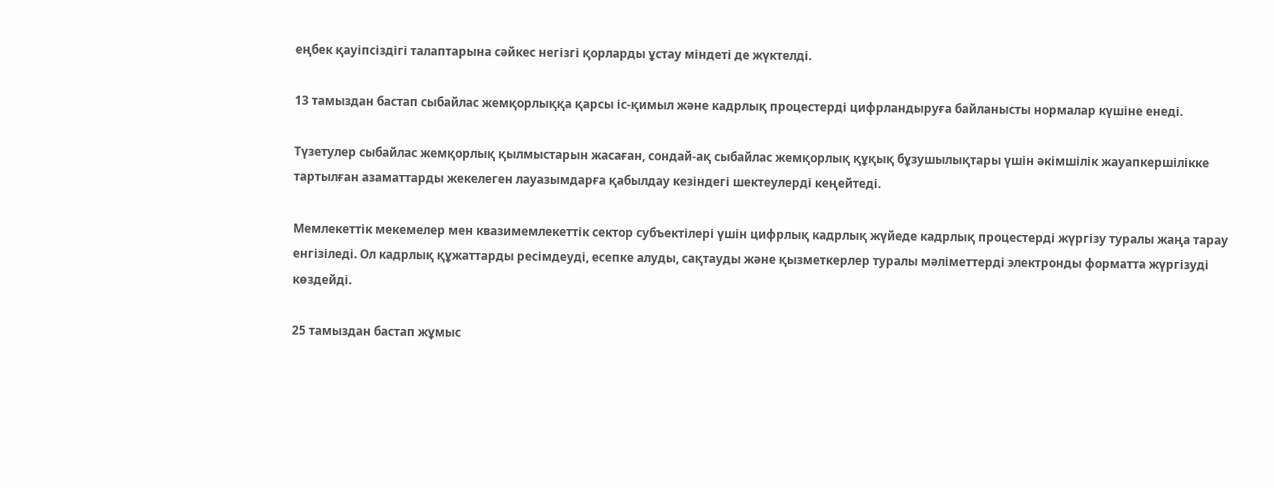еңбек қауіпсіздігі талаптарына сәйкес негізгі қорларды ұстау міндеті де жүктелді.

13 тамыздан бастап сыбайлас жемқорлыққа қарсы іс-қимыл және кадрлық процестерді цифрландыруға байланысты нормалар күшіне енеді.

Түзетулер сыбайлас жемқорлық қылмыстарын жасаған, сондай-ақ сыбайлас жемқорлық құқық бұзушылықтары үшін әкімшілік жауапкершілікке тартылған азаматтарды жекелеген лауазымдарға қабылдау кезіндегі шектеулерді кеңейтеді.

Мемлекеттік мекемелер мен квазимемлекеттік сектор субъектілері үшін цифрлық кадрлық жүйеде кадрлық процестерді жүргізу туралы жаңа тарау енгізіледі. Ол кадрлық құжаттарды ресімдеуді, есепке алуды, сақтауды және қызметкерлер туралы мәліметтерді электронды форматта жүргізуді көздейді.

25 тамыздан бастап жұмыс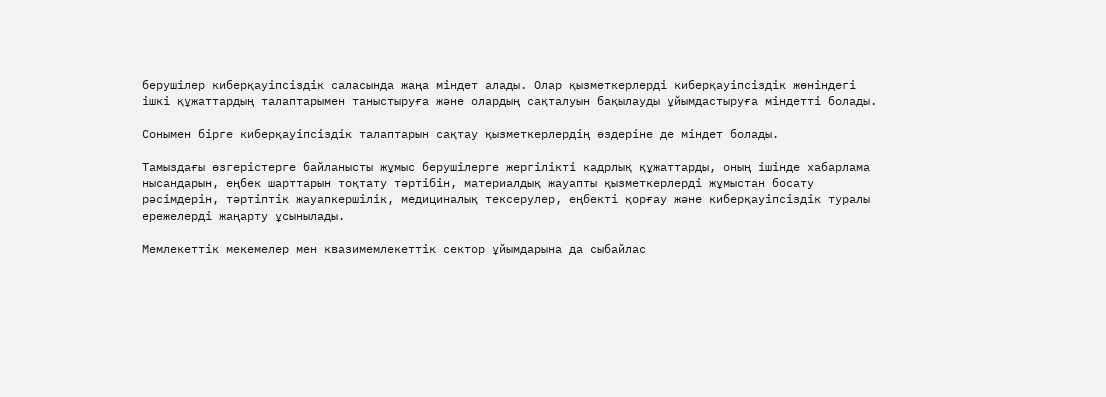берушілер киберқауіпсіздік саласында жаңа міндет алады. Олар қызметкерлерді киберқауіпсіздік жөніндегі ішкі құжаттардың талаптарымен таныстыруға және олардың сақталуын бақылауды ұйымдастыруға міндетті болады.

Сонымен бірге киберқауіпсіздік талаптарын сақтау қызметкерлердің өздеріне де міндет болады.

Тамыздағы өзгерістерге байланысты жұмыс берушілерге жергілікті кадрлық құжаттарды, оның ішінде хабарлама нысандарын, еңбек шарттарын тоқтату тәртібін, материалдық жауапты қызметкерлерді жұмыстан босату рәсімдерін, тәртіптік жауапкершілік, медициналық тексерулер, еңбекті қорғау және киберқауіпсіздік туралы ережелерді жаңарту ұсынылады.

Мемлекеттік мекемелер мен квазимемлекеттік сектор ұйымдарына да сыбайлас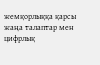жемқорлыққа қарсы жаңа талаптар мен цифрлық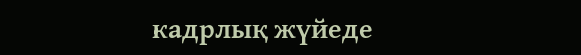кадрлық жүйеде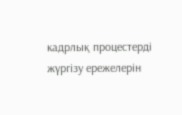кадрлық процестерді жүргізу ережелерін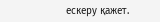ескеру қажет.